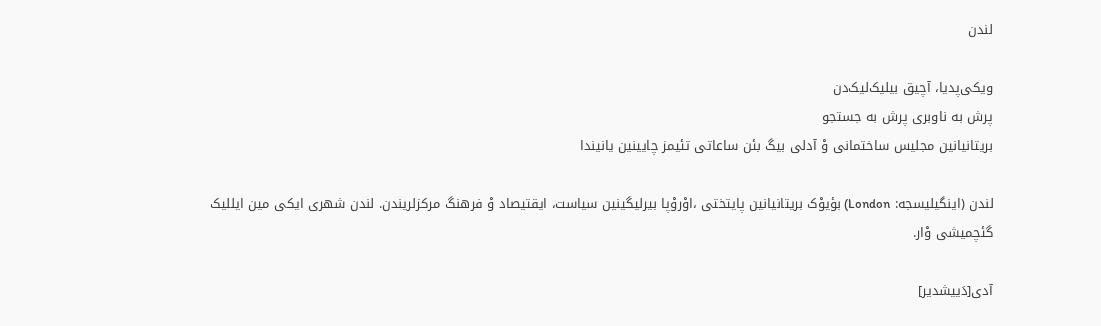لندن

ویکی‌پدیا، آچیق بیلیک‌لیک‌دن
پرش به ناوبری پرش به جستجو
بریتانیانین مجلیس ساختمانی وْ آدلی بیگ بئن ساعاتی تئیمز چایینین یانیندا

لندن (اینگیلیسجه: London) بؤیوْک بریتانیانین پایتختی ،اوْروْپا بیرلیگینین سیاست، ایقتیصاد وْ فرهنگ مرکزلریندن. لندن شهری ایکی مین ایللیک گئچمیشی وْار.

آدی[دَییشدیر]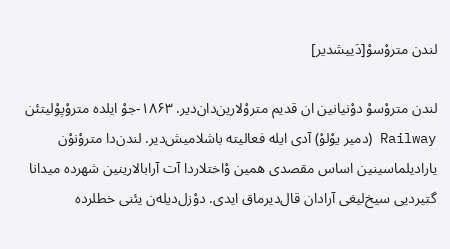لندن متروْسوْ[دَییشدیر]

لندن متروْسوْ دوْنیانین ان قدیم متروْلارین‌دان‌دیر. ۱۸۶۳-جوْ ایلده متروْپوْلیتئن Railway (دمیر یوْلوْ) آدی ایله فعالیته باشلامیش‌دیر. لندن‌دا متروْنوْن یارادیلماسینین اساس مقصدی همین وْاختلاردا آت آرابالارینین شهرده میدانا گتیردیی سیخ‌لیغی آرادان قال‌دیرماق ایدی. دوْزل‌دیله‌ن یئنی خطلرده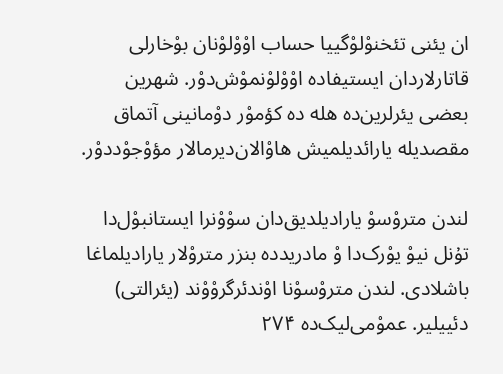ان یئنی تئخنوْلوْگییا حساب اوْوْلوْنان بوْخارلی قاتارلاردان ایستیفاده اوْوْلوْنموْش‌دوْر. شهرین بعضی یئرلرین‌ده هله ده کؤموْر دوْمانینی آتماق مقصدیله یارائدیلمیش هاوْالان‌دیرمالار مؤوْجوْددوْر.

لندن متروْسوْ یارادیلدیق‌دان سوْوْنرا ایستانبوْل‌دا تۇنل نیوْ یوْرک‌دا وْ مادریدده بنزر متروْلار یارادیلماغا باشلادی. لندن متروْسوْنا اوْندئرگروْوْند (یئرالتی) دئییلیر. عموْمی‌لیک‌ده ۲۷۴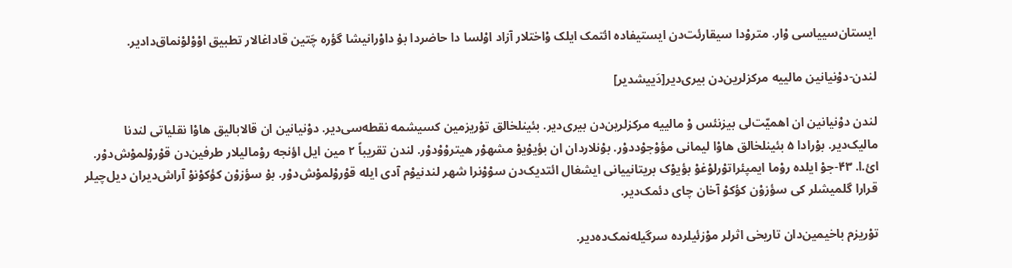ایستان‌سییاسی وْار. متروْدا سیقارئت‌دن ایستیفاده ائتمک ایلک وْاختلار آزاد اوْلسا دا حاضردا بۇ داوْرانیشا گؤره چَتین قاداغالار تطبیق اوْوْلوْنماق‌دادیر.

لندن-دوْنیانین مالییه مرکزلرین‌دن بیری‌دیر[دَییشدیر]

لندن دوْنیانین ان اهمیّت‌لی بیزنئس وْ مالییه مرکزلرین‌دن بیری‌دیر. بئینلخالق توْریزمین کسیشمه نقطه‌سی‌دیر. دوْنیانین ان قالابالیق هاوْا نقلیاتی لندنا مالیک‌دیر. بوْرادا ۵ بئینلخالق هاوْا لیمانی مؤوْجوْددوْر. بوْنلاردان ان بؤیوْیوْ مشهوْر هیتروْوْدوْر. لندن تقریباً ۲ مین ایل اؤنجه روْمالیلار طرفین‌دن قوْروْلموْش‌دوْر. ائ.ا. ۴۳-جوْ ایلده روْما ایمپئراتوْرلوْغوْ بؤیوْک بریتانییانی ایشغال ائتدیک‌دن سوْوْنرا شهر لندنیوْم آدی ایله قوْروْلموْش‌دوْر. بۇ سؤزوْن کؤکوْنوْ آراش‌دیران دیل‌چیلر قرارا گلمیشلر کی سؤزوْن کؤکوْ آخان چای دئمک‌دیر.

توْریزم باخیمین‌دان تاریخی اثرلر موْزئیلرده سرگیله‌نمک‌ده‌دیر.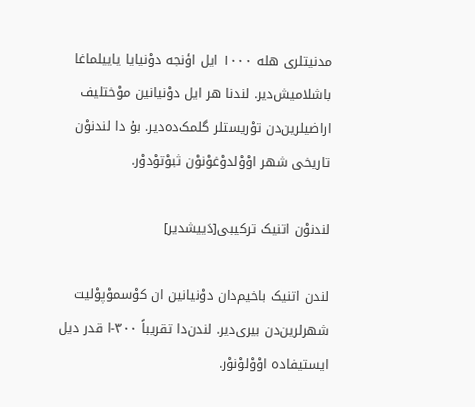مدنیتلری هله ۱۰۰۰ ایل اؤنجه دوْنیایا یاییلماغا باشلامیش‌دیر. لندنا هر ایل دوْنیانین موْختلیف اراضیلرین‌دن توْریستلر گلمک‌ده‌دیر. بۇ دا لندنوْن تاریخی شهر اوْوْلدوْغوْنوْن ثبوْتوْدوْر.

لندنوْن اتنیک ترکیبی[دَییشدیر]

لندن اتنیک باخیم‌دان دوْنیانین ان کوْسموْپوْلیت شهرلرین‌دن بیری‌دیر. لندن‌دا تقریباً ۳۰۰-ا قدر دیل ایستیفاده اوْوْلوْنوْر.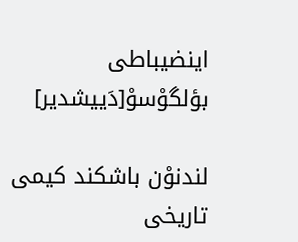اینضیباطی بؤلگوْسوْ[دَییشدیر]

لندنوْن باشکند کیمی تاریخی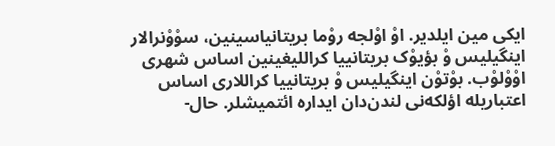ایکی مین ایلدیر. اوْ اوْلجه روْما بریتانیاسینین، سوْوْنرالار اینگیلیس وْ بؤیوْک بریتانییا کراللیغینین اساس شهری اوْوْلوْب. بوْتوْن اینگیلیس وْ بریتانییا کراللاری اساس اعتباریله اؤلکه‌نی لندن‌دان ایداره ائتمیشلر. حال-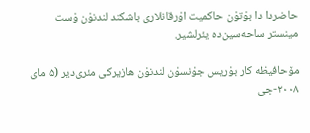حاضردا دا بوْتوْن حاکمیت اوْرقانلاری باشکند لندنوْن وْست مینستر ساحه‌سین‌ده یئرلشیر.

مۆحافیظه کار بوْریس جوْنسوْن لندنوْن هازیرکی مئری‌دیر (۵ مای ۲۰۰۸-جی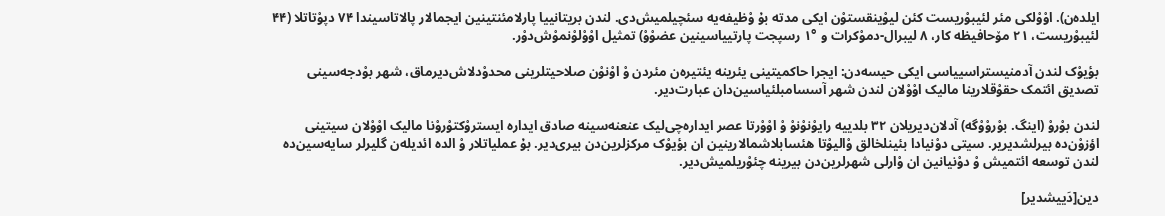ایلده‌ن). اوْوْلکی مئر لئیبوْریست کئن لیوْینقستوْن ایکی مدته بۇ وْظیفه‌یه سئچیلمیش‌دی. لندن بریتانییا پارلامئنتینین ایجمالار پالاتاسیندا ۷۴ دپوْتاتلا (۴۴ لئیبوْریست، ۲۱ مۆحافیظه کار، ۸ لیبرال-دموْکرات و °۱ رسپجت پارتییاسینین عضوْوْ) تمثیل اوْوْلوْنموْش‌دوْر.

بؤیوْک لندن آدمنیستراسییاسی ایکی حیسه‌دن: ایجرا حاکمیتینی یئرینه یئتیره‌ن مئردن وْ اوْنوْن صلاحیتلرینی محدوْدلاش‌دیرماق، شهر بوْدجه‌سینی تصدیق ائتمک حقوْقلارینا مالیک اوْوْلان لندن شهر آسسامبلئیاسین‌دان عبارت‌دیر.

لندن بوْروْ (اینگ. بوْروْوْگه) آدلان‌دیریلان ۳۲ بلدییه رایوْنوْنوْ وْ اوْوْرتا عصر ایداره‌چی‌لیک عنعنه‌سینه صادق ایداره ایستروْکتوْروْنا مالیک اوْوْلان سیتینی اؤزوْن‌ده بیرلشدیریر. سیتی دوْنیادا بئینلخالق وْالیوْتا هئسابلاشمالارینین ان بؤیوْک مرکزلرین‌دن بیری‌دیر. بۇ عملیاتلار وْ الده ائدیله‌ن گلیرلر سایه‌سین‌ده لندن توسعه ائتمیش وْ دوْنیانین ان وْارلی شهرلرین‌دن بیرینه چئوْریلمیش‌دیر.

دین[دَییشدیر]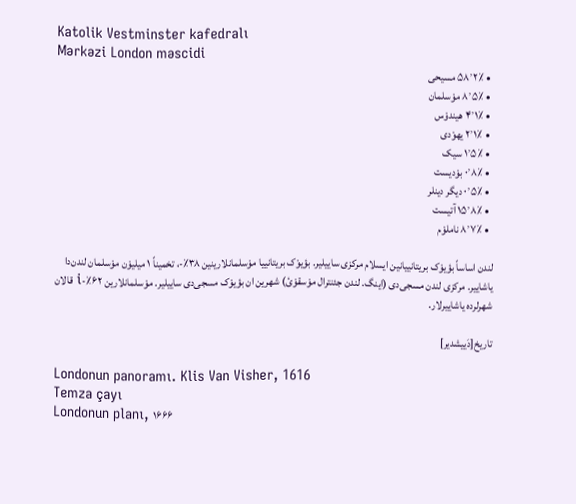Katolik Vestminster kafedralı
Mərkəzi London məscidi
  • ۵۸٬۲٪ مسیحی
  • ۸٬۵٪ موْسلمان
  • ۴٬۱٪ هیندوْس
  • ۲٬۱٪ یهوْدی
  • ۱٬۵٪ سیک
  • ۰٬۸٪ بوْدیست
  • ۰٬۵٪ دیگر دینلر
  • ۱۵٬۸٪ آتیست
  • ۸٬۷٪ ناملوْم

لندن اساساً بؤیوْک بریتانییانین ایسلام مرکزی ساییلیر. بؤیوْک بریتانییا موْسلمانلارینین ۳۸٪-، تخمیناً ۱ میلیوْن موْسلمان لندن‌دا یاشاییر. مرکزی لندن مسجی‌دی (اینگ. لندن جئنترال موْسقوْئ) شهرین ان بؤیوْک مسجی‌دی ساییلیر. موْسلمانلارین ۶۲٪-i قالان شهرلرده یاشاییرلار.

تاریخ[دَییشدیر]

Londonun panoramı. Klis Van Visher, 1616
Temza çayı
Londonun planı, ۱۶۶۶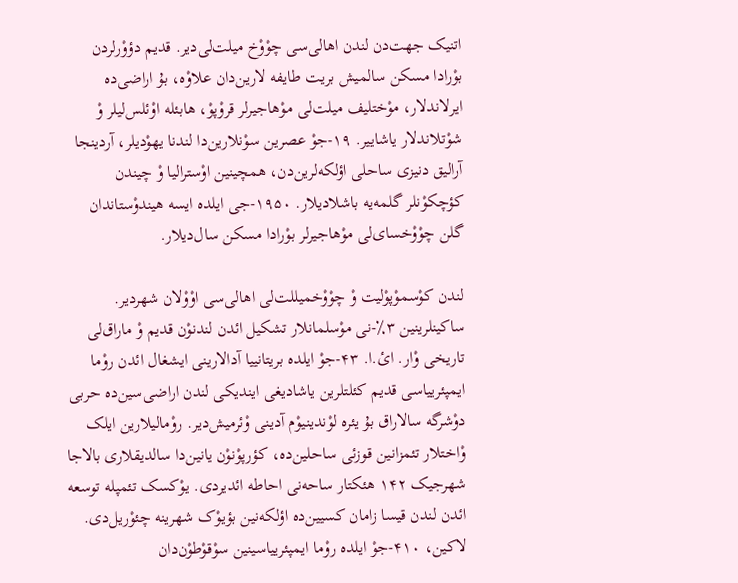اتنیک جهت‌دن لندن اهالی‌سی چوْوْخ میلت‌لی‌دیر. قدیم دؤوْرلردن بوْرادا مسکن سالمیش بریت طایفه لارین‌دان علاوْه، بۇ اراضی‌ده ایرلاندلار، موْختلیف میلت‌لی موْهاجیرلر قروْپوْ، هابئله اوْئلس‌لیلر وْ شوْتلاندلار یاشاییر. ۱۹-جوْ عصرین سوْنلارین‌دا لندنا یهوْدیلر، آردینجا آرالیق دنیزی ساحلی اؤلکه‌لرین‌دن، همچینین اوْسترالیا وْ چیندن کؤچکوْنلر گلمه‌یه باشلادیلار. ۱۹۵۰-جی ایلده ایسه هیندوْستاندان گلن چوْوْخسای‌لی موْهاجیرلر بوْرادا مسکن سال‌دیلار.

لندن کوْسموْپوْلیت وْ چوْوْخمیللت‌لی اهالی‌سی اوْوْلان شهردیر. ساکینلرینین ۳٪-نی موْسلمانلار تشکیل ائدن لندنوْن قدیم وْ ماراق‌لی تاریخی وْار. ائ.ا. ۴۳-جوْ ایلده بریتانییا آدالارینی ایشغال ائدن روْما ایمپئرییاسی قدیم کئلتلرین یاشادیغی ایندیکی لندن اراضی‌سین‌ده حربی دوْشرگه سالاراق بۇ یئره لوْندینیوْم آدینی وْئرمیش‌دیر. روْمالیلارین ایلک وْاختلار تئمزانین قوزئی ساحلین‌ده، کؤرپوْنوْن یانین‌دا سالدیقلاری بالاجا شهرجیک ۱۴۲ هئکتار ساحه‌نی احاطه ائدیردی. یوْکسک تئمپله توسعه ائدن لندن قیسا زامان کسیین‌ده اؤلکه‌نین بؤیوْک شهرینه چئوْریل‌دی. لاکین، ۴۱۰-جوْ ایلده روْما ایمپئرییاسینین سوْقوْطوْن‌دان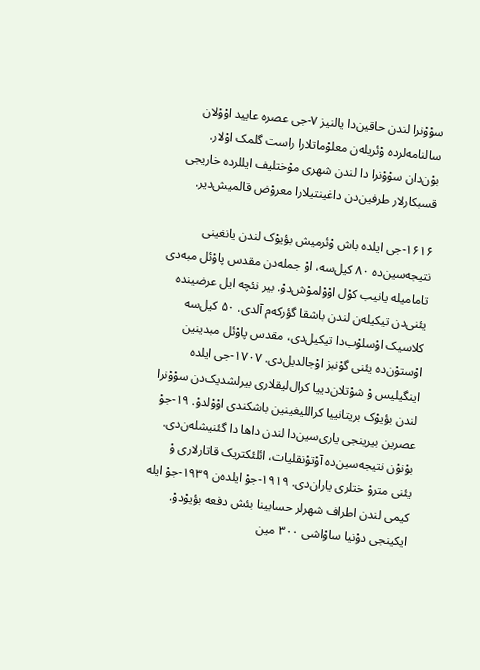سوْوْنرا لندن حاقین‌دا یالنیز ۷-جی عصره عایید اوْوْلان سالنامه‌لرده وْئریله‌ن معلوْماتلارا راست گلمک اوْلار. بوْن‌دان سوْوْنرا دا لندن شهری موْختلیف ایللرده خاریجی قسبکارلار طرفین‌دن داغینتیلارا معروْض قالمیش‌دیر.

۱۶۱۶-جی ایلده باش وْئرمیش بؤیوْک لندن یانغینی نتیجه‌سین‌ده ۸۰ کیل‌سه، اوْ جمله‌دن مقدس پاوْئل مبه‌دی تامامیله یانیب کوْل اوْوْلموْش‌دوْ. بیر نئچه ایل عرضینده یئنی‌دن تیکیله‌ن لندن باشقا گؤرکه‌م آلدی. ۵۰ کیل‌سه کلاسیک اوْسلوْب‌دا تیکیل‌دی، مقدس پاوْئل مبدینین اوْستوْن‌ده یئنی گوْنبز اوْجالدیل‌دی. ۱۷۰۷-جی ایلده اینگیلیس وْ شوْتلان‌دییا کرال‌لیقلاری بیرلشدیک‌دن سوْوْنرا لندن بؤیوْک بریتانییا کراللیغینین باشکندی اوْوْلدوْ. ۱۹-جوْ عصرین بیرینجی یاری‌سین‌دا لندن داها دا گئنیشله‌ن‌دی. بوْنوْن نتیجه‌سین‌ده آوْتوْنقلیات، ائلئکتریک قاتارلاری وْ یئنی متروْ ختلری یاران‌دی. ۱۹۱۹-جوْ ایلده‌ن ۱۹۳۹-جوْ ایله کیمی لندن اطراف شهرلر حسابینا بئش دفعه بؤیوْدوْ. ایکینجی دوْنیا ساوْاشی ۳۰۰ مین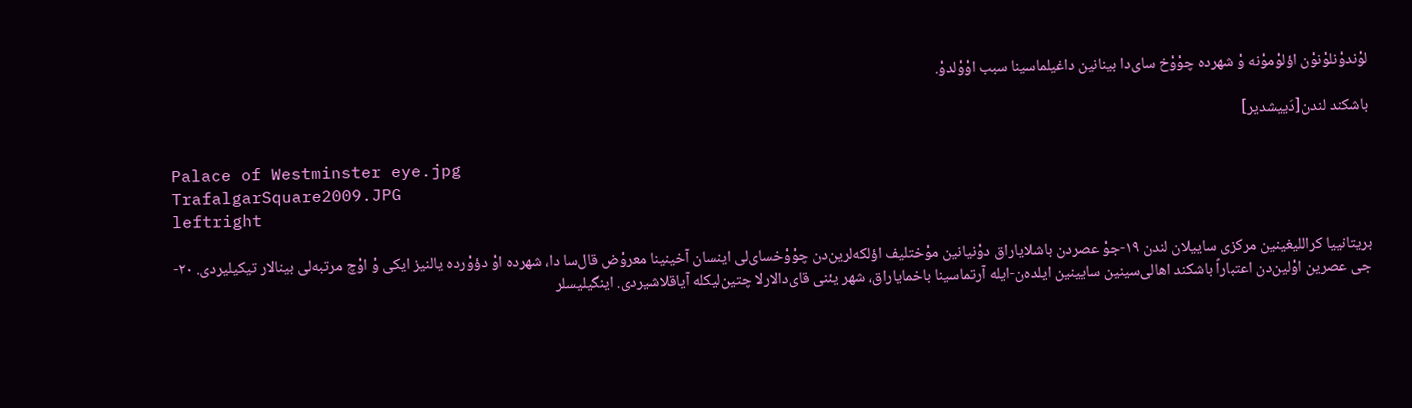لوْندوْنلوْنوْن اؤلوْموْنه وْ شهرده چوْوْخ سای‌دا بینانین داغیلماسینا سبب اوْوْلدوْ.

باشکند لندن[دَییشدیر]

Palace of Westminster eye.jpg
TrafalgarSquare2009.JPG
leftright

بریتانییا کراللیغینین مرکزی ساییلان لندن ۱۹-جوْ عصردن باشلایاراق دوْنیانین موْختلیف اؤلکه‌لرین‌دن چوْوْخسای‌لی اینسان آخینینا معروْض قال‌سا دا، شهرده اوْ دؤوْرده یالنیز ایکی وْ اوْچ مرتبه‌لی بینالار تیکیلیردی. ۲۰-جی عصرین اوْلین‌دن اعتباراً باشکند اهالی‌سینین سایینین ایلده‌ن-ایله آرتماسینا باخمایاراق، شهر یئنی قای‌دالارلا چتین‌لیکله آیاقلاشیردی. اینگیلیسلر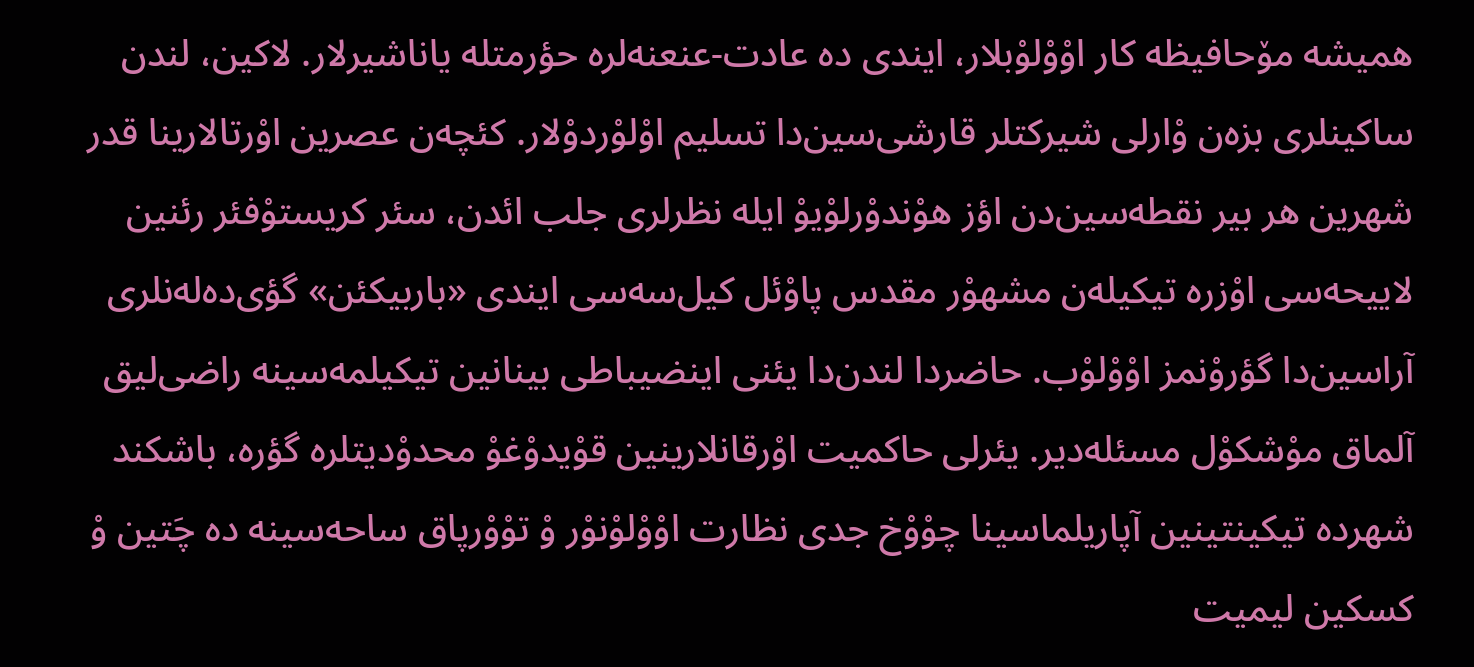همیشه مۆحافیظه کار اوْوْلوْبلار، ایندی ده عادت-عنعنه‌لره حؤرمتله یاناشیرلار. لاکین، لندن ساکینلری بزه‌ن وْارلی شیرکتلر قارشی‌سین‌دا تسلیم اوْلوْردوْلار. کئچه‌ن عصرین اوْرتالارینا قدر شهرین هر بیر نقطه‌سین‌دن اؤز هوْندوْرلوْیوْ ایله نظرلری جلب ائدن، سئر کریستوْفئر رئنین لاییحه‌سی اوْزره تیکیله‌ن مشهوْر مقدس پاوْئل کیل‌سه‌سی ایندی «باربیکئن» گؤی‌ده‌له‌نلری آراسین‌دا گؤروْنمز اوْوْلوْب. حاضردا لندن‌دا یئنی اینضیباطی بینانین تیکیلمه‌سینه راضی‌لیق آلماق موْشکوْل مسئله‌دیر. یئرلی حاکمیت اوْرقانلارینین قوْیدوْغوْ محدوْدیتلره گؤره، باشکند شهرده تیکینتینین آپاریلماسینا چوْوْخ جدی نظارت اوْوْلوْنوْر وْ توْوْرپاق ساحه‌سینه ده چَتین وْ کسکین لیمیت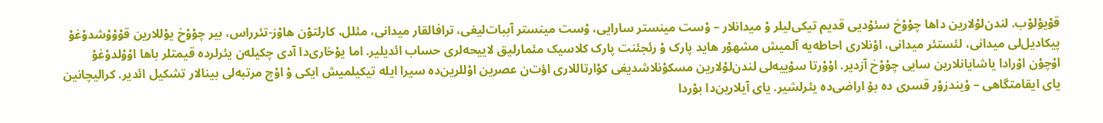قوْیوْلوْب. لندن‌لوْلارین داها چوْوْخ سئوْدیی قدیم تیکی‌لیلر وْ میدانلار – وْست مینستر سارایی، وْست مینستر آببات‌لیغی، ترافالقار میدانی، مئلل، کارلتوْن هاوْز-تئرراس، بیر چوْوْخ یوْللارین قوْوْوْشدوْغوْ پیکادیل‌لی میدانی، لئستئر میدانی، اوْنلاری احاطه‌یه آلمیش مشهوْر هاید پارک وْ رئجئنت پارک کلاسیک مئمارلیق لاییحه‌لری حساب ائدیلیر. اما یوْخاری‌دا آدی چکیله‌ن یئرلرده قیمتلر باها اوْوْلدوْغوْ اوْچوْن اوْرادا یاشایانلارین سایی چوْوْخ آزدیر. اوْوْرتا سوْییه‌لی لندن‌لوْلارین مسکوْنلاشدیغی کوْارتاللاری اؤت‌ن عصرین اوْللرین‌ده سیرا ایله تیکیلمیش ایکی وْ اوْچ مرتبه‌لی بینالار تشکیل ائدیر. کرالیچانین یای ایقامتگاهی – وْیندزوْر قسری ده بۇ اراضی‌ده یئرلشیر. یای آیلارین‌دا بوْردا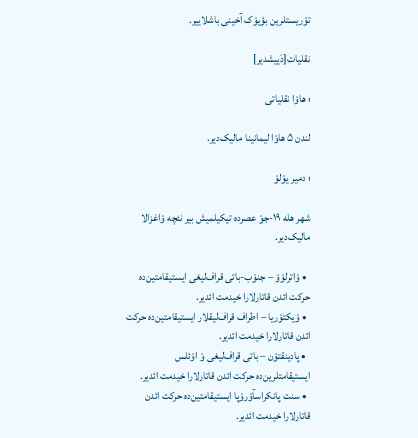توْریستلرین بؤیوْک آخینی باشلاییر.

نقلیات[دَییشدیر]

؛ هاوْا نقلیاتی

لندن ۵ هاوْا لیمانینا مالیک‌دیر.

؛ دمیر یوْلوْ

شهر هله ۱۹-جوْ عصرده تیکیلمیش بیر نئچه وْاغزالا مالیک‌دیر.

  • وْاترلوْوْ – جنوْب-باتی قراف‌لیغی ایستیقامتین‌ده حرکت ائدن قاتارلارا خیدمت ائدیر.
  • وْیکتوْریا – اطراف قراف‌لیقلار ایستیقامتین‌ده حرکت ائدن قاتارلارا خیدمت ائدیر.
  • پادینقتوْن – باتی قراف‌لیغی وْ اوْئلس ایستیقامتلرین‌ده حرکت ائدن قاتارلارا خیدمت ائدیر.
  • سنت پانکراسآوْروْپا ایستیقامتین‌ده حرکت ائدن قاتارلارا خیدمت ائدیر.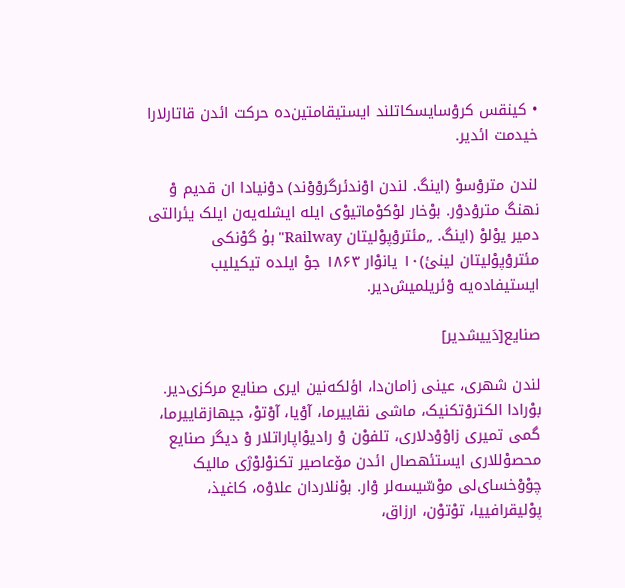• کینقس کروْسایسکاتلند ایستیقامتین‌ده حرکت ائدن قاتارلارا خیدمت ائدیر.

لندن متروْسوْ (اینگ. لندن اوْندئرگروْوْند) دوْنیادا ان قدیم وْ نهنگ متروْدوْر. بوْخار لوْکوْماتیوْی ایله ایشله‌یه‌ن ایلک یئرالتی دمیر یوْلوْ (اینگ. „مئتروْپوْلیتان Railway" بۇ گوْنکی مئتروْپوْلیتان لینئ)۱۰ یانوْار ۱۸۶۳ جوْ ایلده تیکیلیب ایستیفاده‌یه وْئریلمیش‌دیر.

صنایع[دَییشدیر]

لندن شهری، عینی زامان‌دا، اؤلکه‌نین ایری صنایع مرکزی‌دیر. بوْرادا الکتروْتکنیک، ماشی نقاییرما، آوْیا، آوْتوْ، جیهازقاییرما، گمی تمیری زاوْوْدلاری، تلفوْن وْ رادیوْاپاراتلار وْ دیگر صنایع محصوْللاری ایستئهصال ائدن مۆعاصیر تکنوْلوْژی مالیک چوْوْخسای‌لی موْسّیسه‌لر وْار. بوْنلاردان علاوْه، کاغیذ، پوْلیقرافییا، توْتوْن، ارزاق،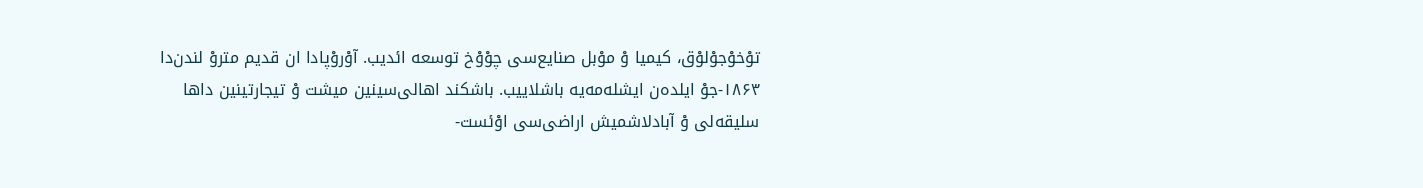توْخوْجوْلوْق، کیمیا وْ موْبل صنایع‌سی چوْوْخ توسعه ائدیب. آوْروْپادا ان قدیم متروْ لندن‌دا ۱۸۶۳-جوْ ایلده‌ن ایشله‌مه‌یه باشلاییب. باشکند اهالی‌سینین میشت وْ تیجارتینین داها سلیقه‌لی وْ آبادلاشمیش اراضی‌سی اوْئست-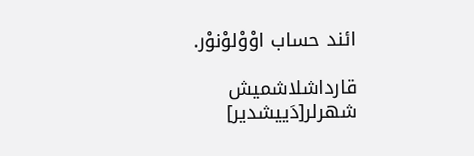ائند حساب اوْوْلوْنوْر.

قارداشلاشمیش شهرلر[دَییشدیر]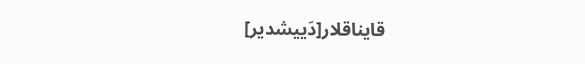قایناقلار[دَییشدیر]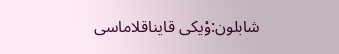شابلون:وْیکی قایناقلاماسی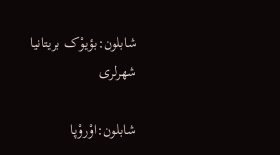شابلون:بؤیوْک بریتانیا شهرلری

شابلون:اوْروْپا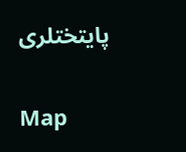پایتختلری


Map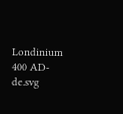Londinium 400 AD-de.svg